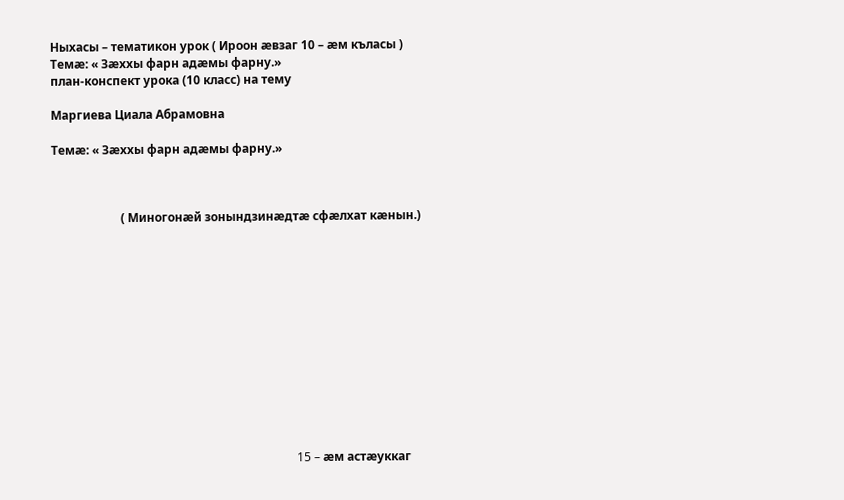Ныхасы – тематикон урок ( Ироон æвзаг 10 – æм къласы ) Темæ: « Зæххы фарн адæмы фарну.»
план-конспект урока (10 класс) на тему

Маргиева Циала Абрамовна

Темæ: « Зæххы фарн адæмы фарну.»



                       ( Миногонæй зонындзинæдтæ сфæлхат кæнын.)













                                                                                 15 – æм астæуккаг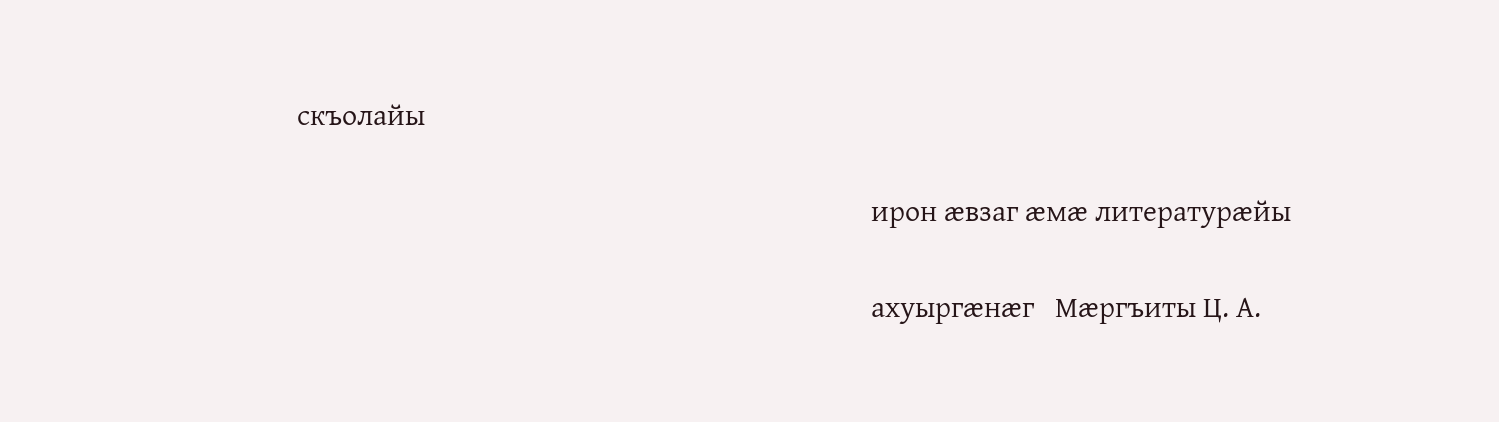скъолайы

                                                                                  ирон æвзаг æмæ литературæйы

                                                                                  ахуыргæнæг   Мæргъиты Ц. А.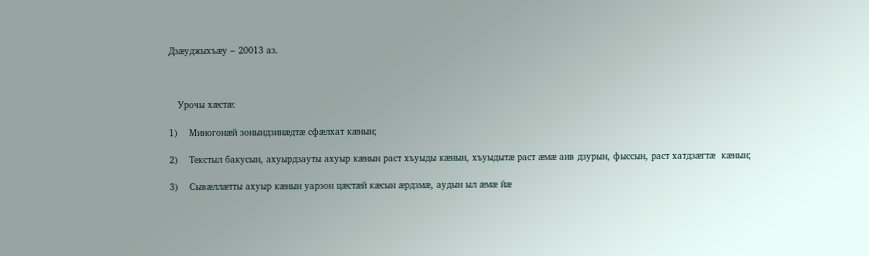Дзæуджыхъæу – 20013 аз.



   Урочы хæстæ:

1)    Миногонæй зонындзинæдтæ сфæлхат кæнын;

2)    Текстыл бакусын, ахуырдзауты ахуыр кæнын раст хъуыды кæнын, хъуыдытæ раст æмæ аив дзурын, фыссын, раст хатдзæгтæ  кæнын;

3)    Сывæллæтты ахуыр кæнын уарзон цæстæй кæсын æрдзмæ, аудын ыл æмæ йæ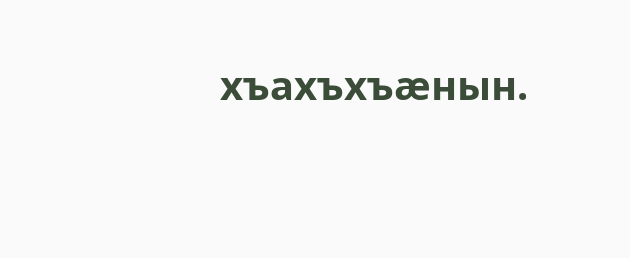хъахъхъæнын.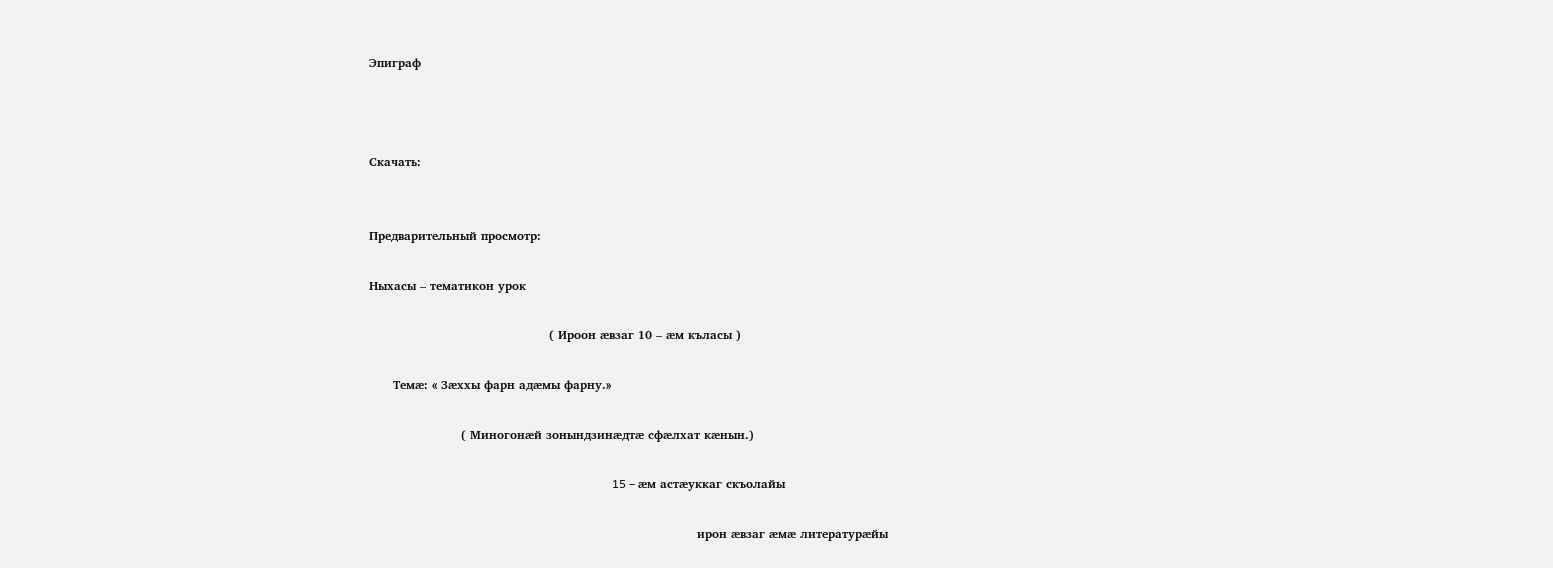Эпиграф



Скачать:


Предварительный просмотр:

Ныхасы – тематикон урок

                                             ( Ироон æвзаг 10 – æм къласы )

      Темæ: « Зæххы фарн адæмы фарну.»

                       ( Миногонæй зонындзинæдтæ сфæлхат кæнын.)

                                                                                 15 – æм астæуккаг скъолайы

                                                                                  ирон æвзаг æмæ литературæйы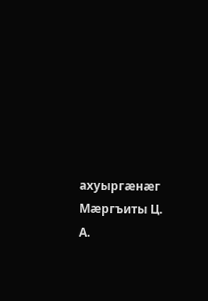ахуыргæнæг   Мæргъиты Ц. А.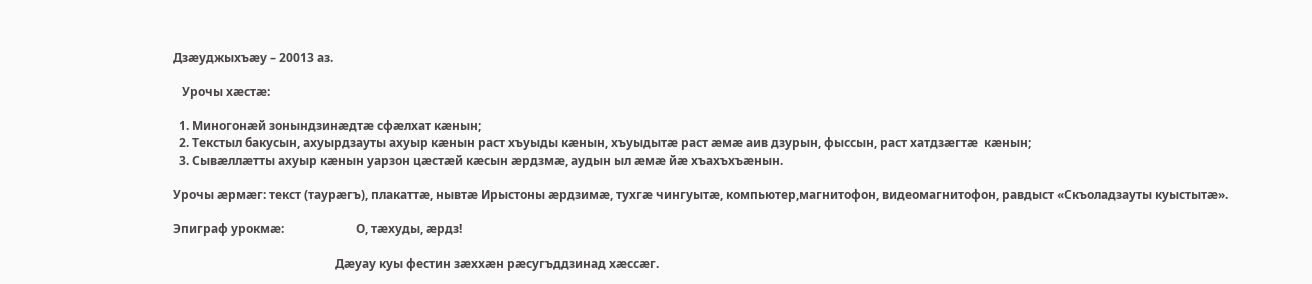Дзæуджыхъæу – 20013 аз.

   Урочы хæстæ:

  1. Миногонæй зонындзинæдтæ сфæлхат кæнын;
  2. Текстыл бакусын, ахуырдзауты ахуыр кæнын раст хъуыды кæнын, хъуыдытæ раст æмæ аив дзурын, фыссын, раст хатдзæгтæ  кæнын;
  3. Сывæллæтты ахуыр кæнын уарзон цæстæй кæсын æрдзмæ, аудын ыл æмæ йæ хъахъхъæнын.

Урочы æрмæг: текст (таурæгъ), плакаттæ, нывтæ Ирыстоны æрдзимæ, тухгæ чингуытæ, компьютер,магнитофон, видеомагнитофон, равдыст «Скъоладзауты куыстытæ».

Эпиграф урокмæ:                        О, тæхуды, æрдз!

                                                      Дæуау куы фестин зæххæн рæсугъддзинад хæссæг.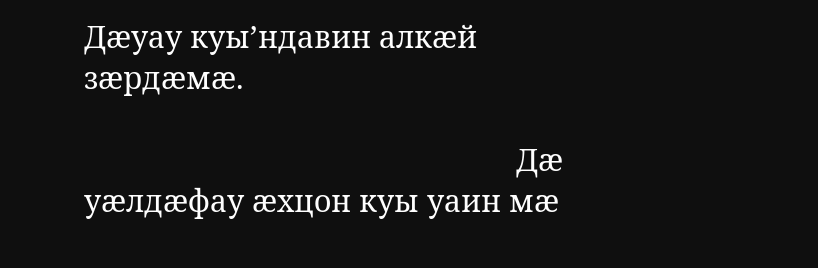Дæуау куы’ндавин алкæй зæрдæмæ.

                                                      Дæ уæлдæфау æхцон куы уаин мæ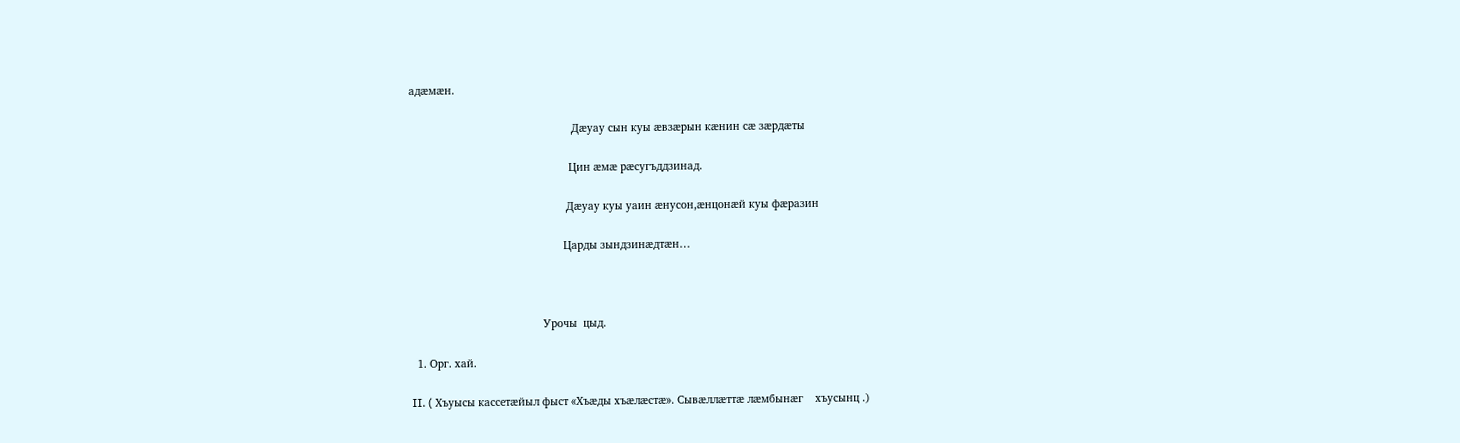адæмæн.

                                                      Дæуау сын куы æвзæрын кæнин сæ зæрдæты

                                                     Цин æмæ рæсугъддзинад.

                                                    Дæуау куы уаин æнусон,æнцонæй куы фæразин

                                                   Царды зындзинæдтæн…



                                            Урочы  цыд.

  1. Орг. хай.

II. ( Хъуысы кассетæйыл фыст «Хъæды хъæлæстæ». Сывæллæттæ лæмбынæг    хъусынц .)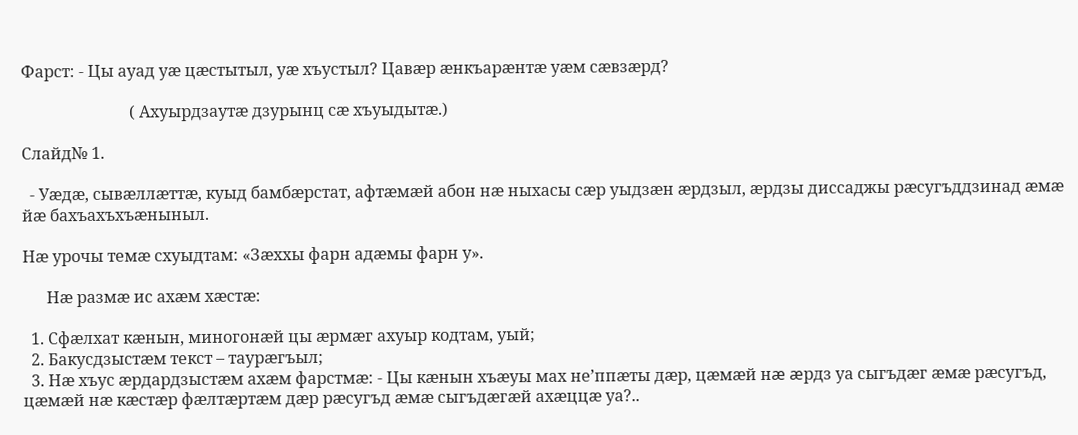Фарст: - Цы ауад уæ цæстытыл, уæ хъустыл? Цавæр æнкъарæнтæ уæм сæвзæрд?

                           ( Ахуырдзаутæ дзурынц сæ хъуыдытæ.)

Слайд№ 1.

  - Уæдæ, сывæллæттæ, куыд бамбæрстат, афтæмæй абон нæ ныхасы сæр уыдзæн æрдзыл, æрдзы диссаджы рæсугъддзинад æмæ йæ бахъахъхъæныныл.

Нæ урочы темæ схуыдтам: «Зæххы фарн адæмы фарн у».

      Нæ размæ ис ахæм хæстæ:

  1. Сфæлхат кæнын, миногонæй цы æрмæг ахуыр кодтам, уый;
  2. Бакусдзыстæм текст – таурæгъыл;
  3. Нæ хъус æрдардзыстæм ахæм фарстмæ: - Цы кæнын хъæуы мах не’ппæты дæр, цæмæй нæ æрдз уа сыгъдæг æмæ рæсугъд, цæмæй нæ кæстæр фæлтæртæм дæр рæсугъд æмæ сыгъдæгæй ахæццæ уа?..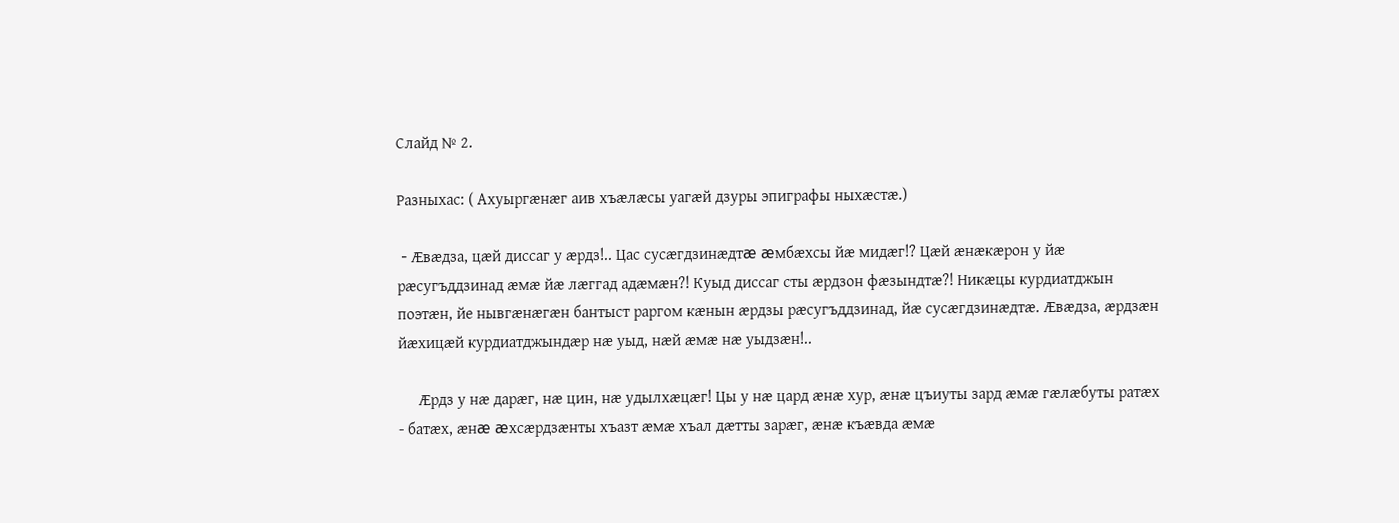Слайд № 2.

Разныхас: ( Ахуыргæнæг аив хъæлæсы уагæй дзуры эпиграфы ныхæстæ.)

 - Æвæдза, цæй диссаг у æрдз!.. Цас сусæгдзинæдтæ æмбæхсы йæ мидæг!? Цæй æнæкæрон у йæ рæсугъддзинад æмæ йæ лæггад адæмæн?! Куыд диссаг сты æрдзон фæзындтæ?! Никæцы курдиатджын поэтæн, йе нывгæнæгæн бантыст раргом кæнын æрдзы рæсугъддзинад, йæ сусæгдзинæдтæ. Æвæдза, æрдзæн йæхицæй курдиатджындæр нæ уыд, нæй æмæ нæ уыдзæн!..

     Æрдз у нæ дарæг, нæ цин, нæ удылхæцæг! Цы у нæ цард æнæ хур, æнæ цъиуты зард æмæ гæлæбуты ратæх - батæх, æнæ æхсæрдзæнты хъазт æмæ хъал дæтты зарæг, æнæ къæвда æмæ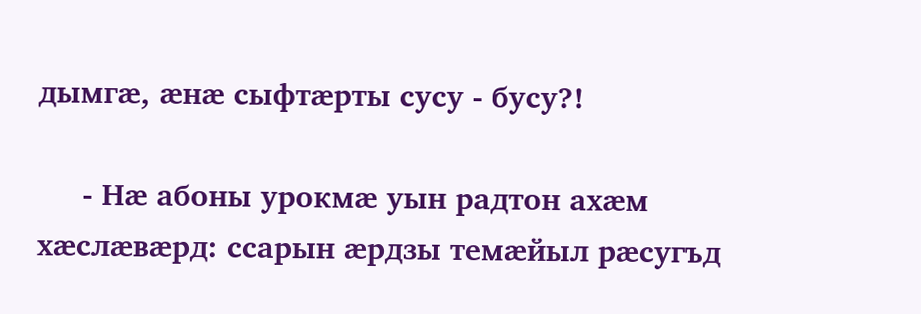дымгæ, æнæ сыфтæрты сусу - бусу?!

     - Нæ абоны урокмæ уын радтон ахæм хæслæвæрд: ссарын æрдзы темæйыл рæсугъд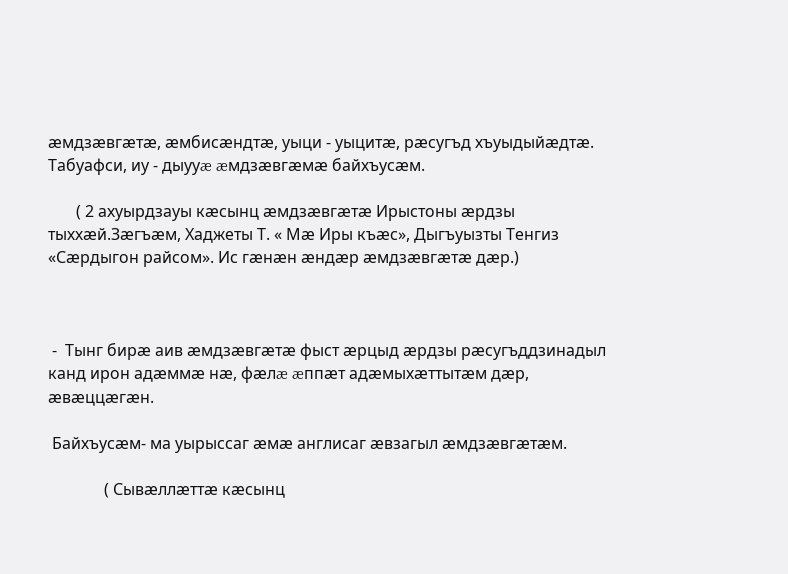æмдзæвгæтæ, æмбисæндтæ, уыци - уыцитæ, рæсугъд хъуыдыйæдтæ. Табуафси, иу - дыууæ æмдзæвгæмæ байхъусæм.

       ( 2 ахуырдзауы кæсынц æмдзæвгæтæ Ирыстоны æрдзы тыххæй.Зæгъæм, Хаджеты Т. « Мæ Иры къæс», Дыгъуызты Тенгиз «Сæрдыгон райсом». Ис гæнæн æндæр æмдзæвгæтæ дæр.)



 -  Тынг бирæ аив æмдзæвгæтæ фыст æрцыд æрдзы рæсугъддзинадыл канд ирон адæммæ нæ, фæлæ æппæт адæмыхæттытæм дæр, æвæццæгæн.

 Байхъусæм- ма уырыссаг æмæ англисаг æвзагыл æмдзæвгæтæм.

              ( Сывæллæттæ кæсынц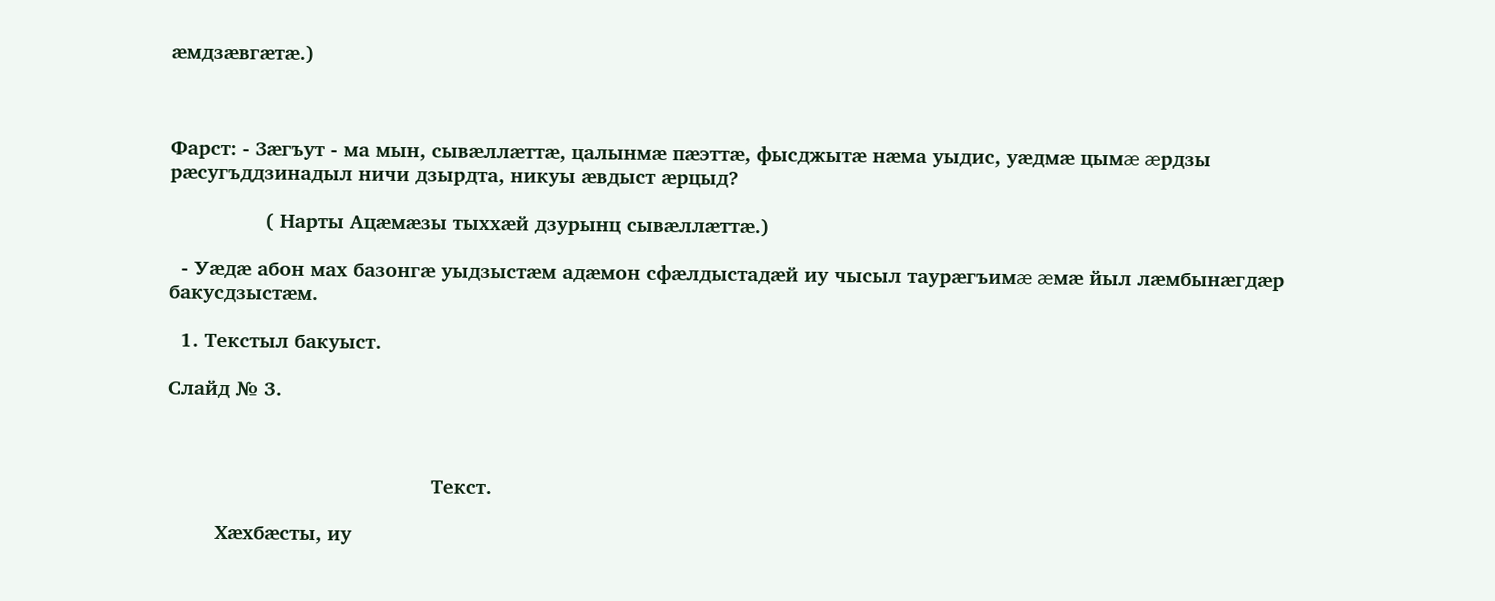æмдзæвгæтæ.)



Фарст: - Зæгъут - ма мын, сывæллæттæ, цалынмæ пæэттæ, фысджытæ нæма уыдис, уæдмæ цымæ æрдзы рæсугъддзинадыл ничи дзырдта, никуы æвдыст æрцыд?

                ( Нарты Ацæмæзы тыххæй дзурынц сывæллæттæ.)

  - Уæдæ абон мах базонгæ уыдзыстæм адæмон сфæлдыстадæй иу чысыл таурæгъимæ æмæ йыл лæмбынæгдæр бакусдзыстæм.

  1. Текстыл бакуыст.

Слайд № 3.



                                            Текст.

        Хæхбæсты, иу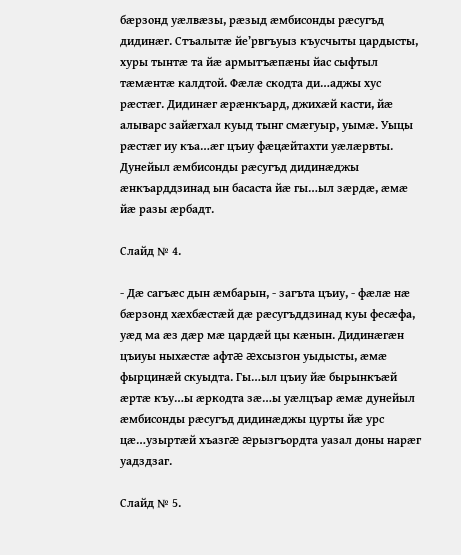бæрзонд уæлвæзы, рæзыд æмбисонды рæсугъд дидинæг. Стъалытæ йе’рвгъуыз къусчыты цардысты, хуры тынтæ та йæ армытъæпæны йас сыфтыл тæмæнтæ калдтой. Фæлæ скодта ди…аджы хус рæстæг. Дидинæг æрæнкъард, джихæй касти, йæ алыварс зайæгхал куыд тынг смæгуыр, уымæ. Уыцы рæстæг иу къа…æг цъиу фæцæйтахти уæлæрвты. Дунейыл æмбисонды рæсугъд дидинæджы æнкъарддзинад ын басаста йæ гы…ыл зæрдæ, æмæ йæ разы æрбадт.

Слайд № 4.

- Дæ сагъæс дын æмбарын, - загъта цъиу, - фæлæ нæ бæрзонд хæхбæстæй дæ рæсугъддзинад куы фесæфа, уæд ма æз дæр мæ цардæй цы кæнын. Дидинæгæн цъиуы ныхæстæ афтæ æхсызгон уыдысты, æмæ фырцинæй скуыдта. Гы…ыл цъиу йæ бырынкъæй æртæ къу…ы æркодта зæ…ы уæлцъар æмæ дунейыл æмбисонды рæсугъд дидинæджы цурты йæ урс цæ…узыртæй хъазгæ æрызгъордта уазал доны нарæг уадздзаг.

Слайд № 5.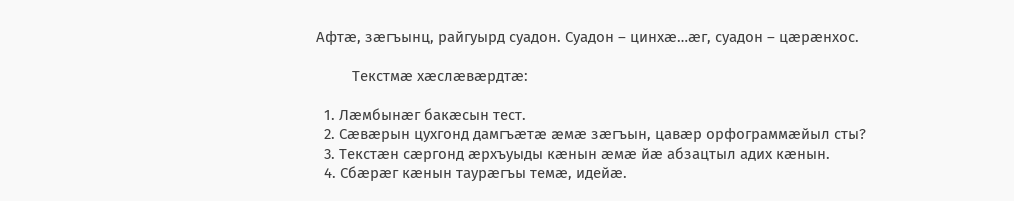Афтæ, зæгъынц, райгуырд суадон. Суадон – цинхæ…æг, суадон – цæрæнхос.

         Текстмæ хæслæвæрдтæ:

  1. Лæмбынæг бакæсын тест.
  2. Сæвæрын цухгонд дамгъæтæ æмæ зæгъын, цавæр орфограммæйыл сты?
  3. Текстæн сæргонд æрхъуыды кæнын æмæ йæ абзацтыл адих кæнын.
  4. Сбæрæг кæнын таурæгъы темæ, идейæ.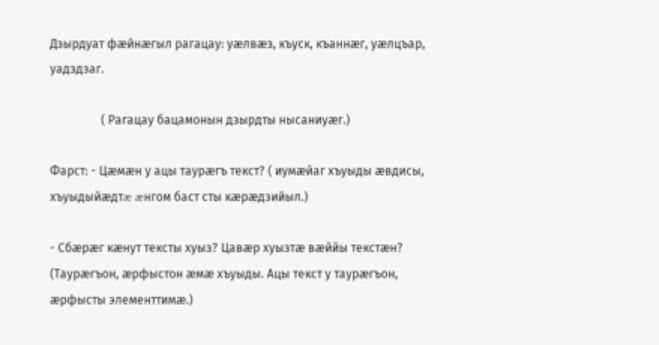Дзырдуат фæйнæгыл рагацау: уæлвæз, къуск, къаннæг, уæлцъар, уадздзаг.

                 ( Рагацау бацамонын дзырдты нысаниуæг.)

Фарст: - Цæмæн у ацы таурæгъ текст? ( иумæйаг хъуыды æвдисы, хъуыдыйæдтæ æнгом баст сты кæрæдзийыл.)

- Сбæрæг кæнут тексты хуыз? Цавæр хуызтæ вæййы текстæн? (Таурæгъон, æрфыстон æмæ хъуыды. Ацы текст у таурæгъон, æрфысты элементтимæ.)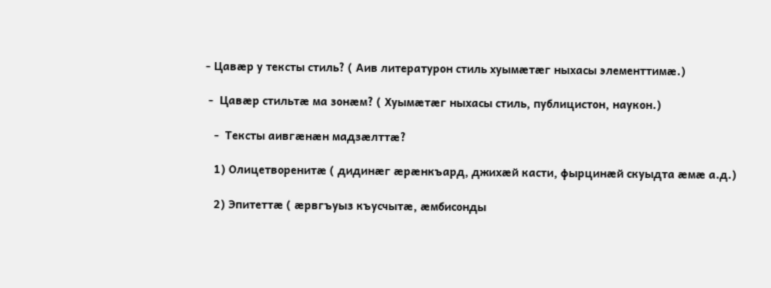- Цавæр у тексты стиль? ( Аив литературон стиль хуымæтæг ныхасы элементтимæ.)

 -  Цавæр стильтæ ма зонæм? ( Хуымæтæг ныхасы стиль, публицистон, наукон.)

   -  Тексты аивгæнæн мадзæлттæ?

   1) Олицетворенитæ ( дидинæг æрæнкъард, джихæй касти, фырцинæй скуыдта æмæ а.д.)

   2) Эпитеттæ ( æрвгъуыз къусчытæ, æмбисонды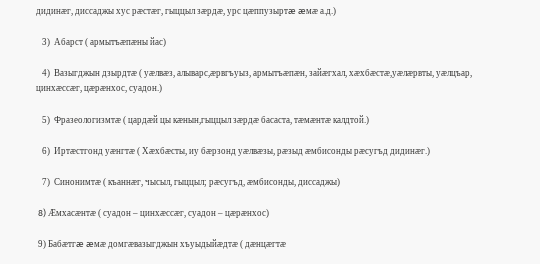дидинæг, диссаджы хус рæстæг, гыццыл зæрдæ, урс цæппузыртæ æмæ а.д.)

   3)  Абарст ( армытъæпæны йас)

   4)  Вазыгджын дзырдтæ ( уæлвæз, алыварс,æрвгъуыз, армытъæпæн, зайæгхал, хæхбæстæ,уæлæрвты, уæлцъар, цинхæссæг, цæрæнхос, суадон.)

   5)  Фразеологизмтæ ( цардæй цы кæнын,гыццыл зæрдæ басаста, тæмæнтæ калдтой.)

   6)  Иртæстгонд уæнгтæ ( Хæхбæсты, иу бæрзонд уæлвæзы, рæзыд æмбисонды рæсугъд дидинæг.)

   7)  Синонимтæ ( къаннæг, чысыл, гыццыл; рæсугъд, æмбисонды, диссаджы)

 8) Æмхасæнтæ ( суадон – цинхæссæг, суадон – цæрæнхос)

 9) Бабæтгæ æмæ домгæвазыгджын хъуыдыйæдтæ ( дæнцæгтæ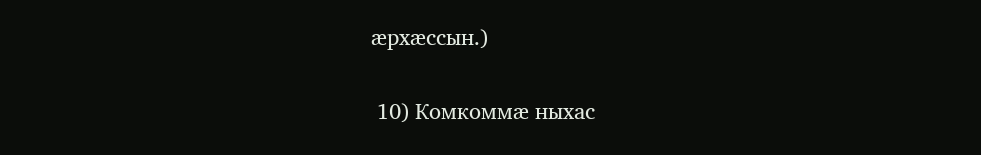æрхæссын.)

 10) Комкоммæ ныхас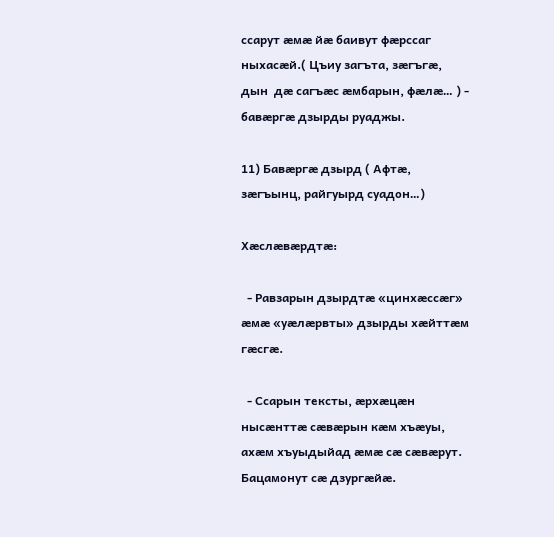ссарут æмæ йæ баивут фæрссаг ныхасæй.( Цъиу загъта, зæгъгæ, дын  дæ сагъæс æмбарын, фæлæ… ) - бавæргæ дзырды руаджы.

11) Бавæргæ дзырд ( Афтæ, зæгъынц, райгуырд суадон…)

Хæслæвæрдтæ:

  - Равзарын дзырдтæ «цинхæссæг» æмæ «уæлæрвты» дзырды хæйттæм гæсгæ.

  - Ссарын тексты, æрхæцæн нысæнттæ сæвæрын кæм хъæуы, ахæм хъуыдыйад æмæ сæ сæвæрут. Бацамонут сæ дзургæйæ.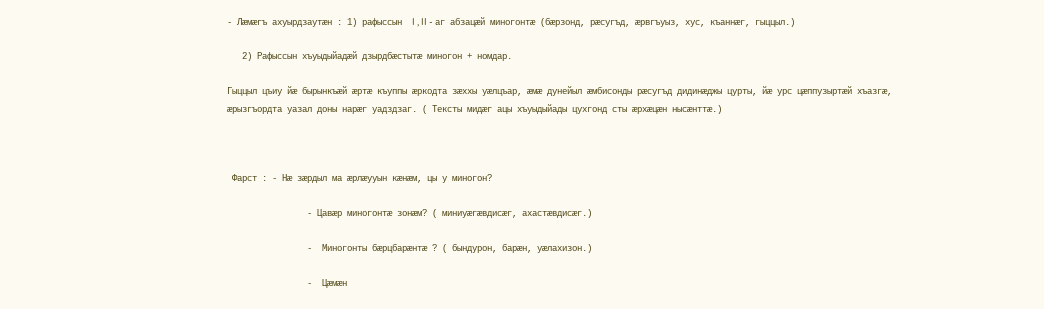- Лæмæгъ ахуырдзаутæн : 1) рафыссын  I , II - аг абзацæй миногонтæ (бæрзонд, рæсугъд, æрвгъуыз, хус, къаннæг, гыццыл.)

   2) Рафыссын хъуыдыйадæй дзырдбæстытæ миногон + номдар.

Гыццыл цъиу йæ бырынкъæй æртæ къуппы æркодта зæххы уæлцъар, æмæ дунейыл æмбисонды рæсугъд дидинæджы цурты, йæ урс цæппузыртæй хъазгæ, æрызгъордта уазал доны нарæг уадздзаг. ( Тексты мидæг ацы хъуыдыйады цухгонд сты æрхæцæн нысæнттæ.)



 Фарст : - Нæ зæрдыл ма æрлæууын кæнæм, цы у миногон?

                - Цавæр миногонтæ зонæм? ( миниуæгæвдисæг, ахастæвдисæг.)

                -  Миногонты бæрцбарæнтæ ? ( бындурон, барæн, уæлахизон.)

                -  Цæмæн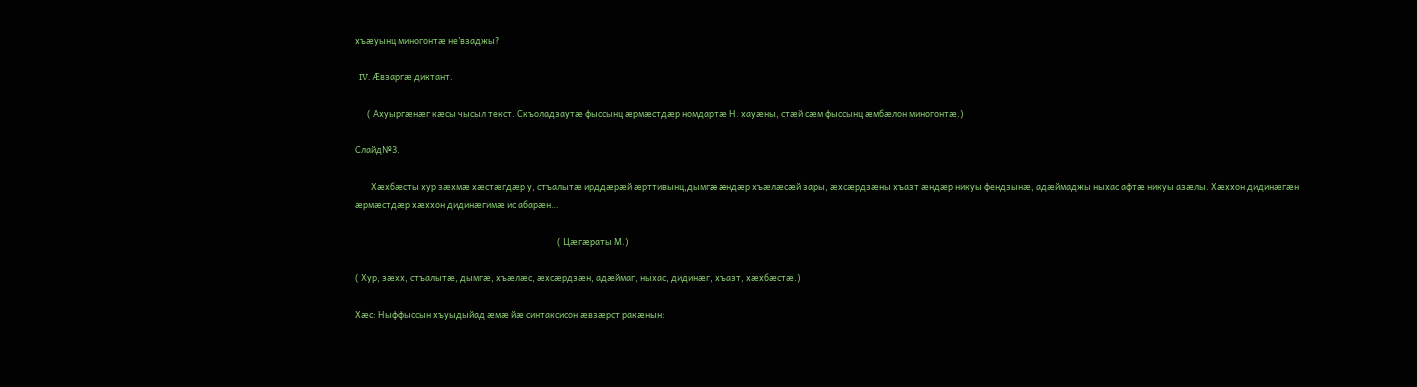хъæуынц миногонтæ не’взаджы?

  IV. Æвзаргæ диктант.

      ( Ахуыргæнæг кæсы чысыл текст. Скъоладзаутæ фыссынц æрмæстдæр номдартæ Н. хауæны, стæй сæм фыссынц æмбæлон миногонтæ.)

Слайд№3.

        Хæхбæсты хур зæхмæ хæстæгдæр у, стъалытæ ирддæрæй æрттивынц,дымгæ æндæр хъæлæсæй зары, æхсæрдзæны хъазт æндæр никуы фендзынæ, адæймаджы ныхас афтæ никуы азæлы. Хæххон дидинæгæн æрмæстдæр хæххон дидинæгимæ ис абарæн…

                                                                                                     ( Цæгæраты М.)

( Хур, зæхх, стъалытæ, дымгæ, хъæлæс, æхсæрдзæн, адæймаг, ныхас, дидинæг, хъазт, хæхбæстæ.)

Хæс: Ныффыссын хъуыдыйад æмæ йæ синтаксисон æвзæрст ракæнын: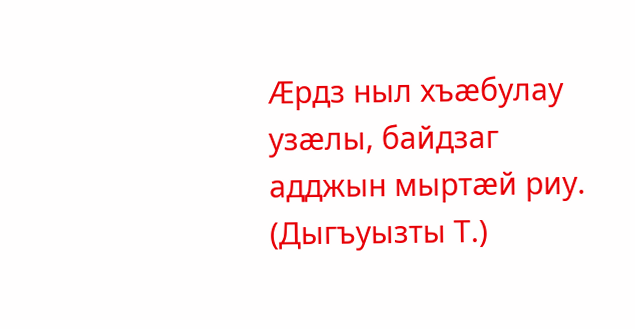Æрдз ныл хъæбулау узæлы, байдзаг адджын мыртæй риу. (Дыгъуызты Т.)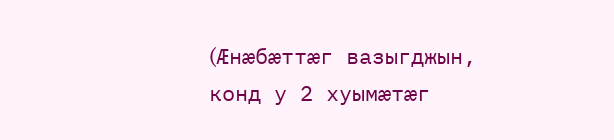(Æнæбæттæг вазыгджын, конд у 2 хуымæтæг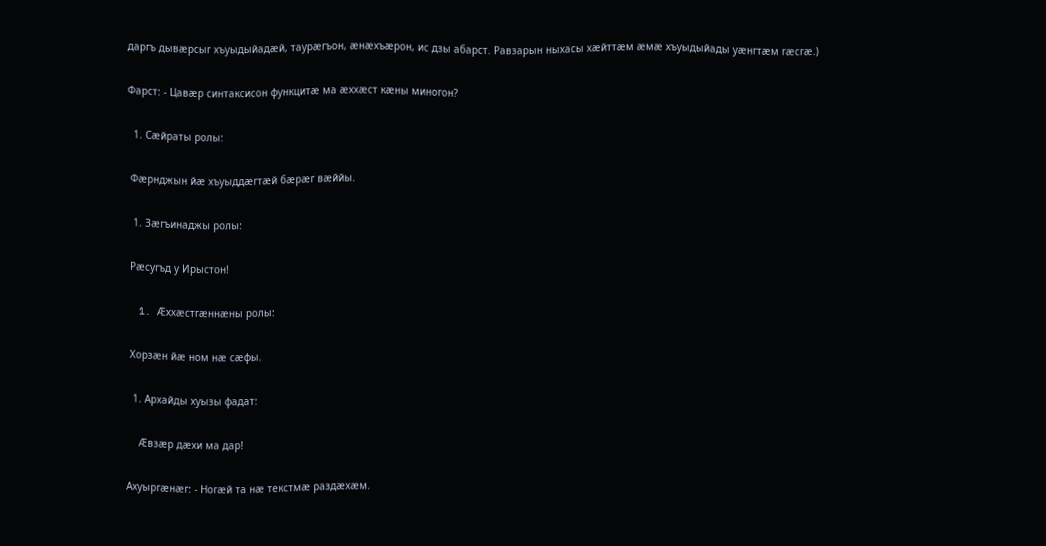даргъ дывæрсыг хъуыдыйадæй, таурæгъон, æнæхъæрон, ис дзы абарст. Равзарын ныхасы хæйттæм æмæ хъуыдыйады уæнгтæм гæсгæ.)

Фарст: - Цавæр синтаксисон функцитæ ма æххæст кæны миногон?

  1. Сæйраты ролы:

 Фæрнджын йæ хъуыддæгтæй бæрæг вæййы.

  1. Зæгъинаджы ролы:

 Рæсугъд у Ирыстон!

  1. Æххæстгæннæны ролы:

 Хорзæн йæ ном нæ сæфы.

  1. Архайды хуызы фадат:

  Æвзæр дæхи ма дар!

Ахуыргæнæг: - Ногæй та нæ текстмæ раздæхæм.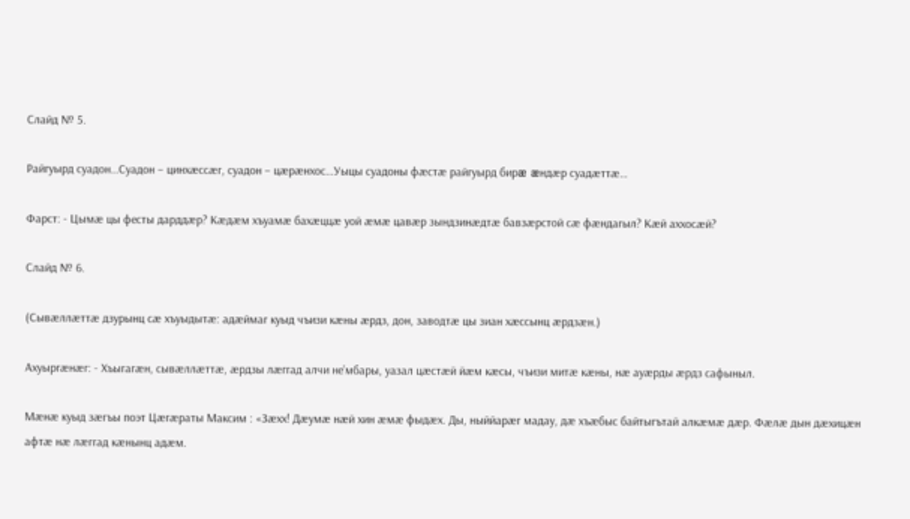Слайд № 5.

Райгуырд суадон…Суадон – цинхæссæг, суадон – цæрæнхос…Уыцы суадоны фæстæ райгуырд бирæ æндæр суадæттæ…

Фарст: - Цымæ цы фесты дарддæр? Кæдæм хъуамæ бахæццæ уой æмæ цавæр зындзинæдтæ бавзæрстой сæ фæндагыл? Кæй аххосæй?

Слайд № 6.

(Сывæллæттæ дзурынц сæ хъуыдытæ: адæймаг куыд чъизи кæны æрдз, дон, заводтæ цы зиан хæссынц æрдзæн.)

Ахуыргæнæг: - Хъыгагæн, сывæллæттæ, æрдзы лæггад алчи не’мбары, уазал цæстæй йæм кæсы, чъизи митæ кæны, нæ ауæрды æрдз сафыныл.

Мæнæ куыд зæгъы поэт Цæгæраты Максим : «Зæхх! Дæумæ нæй хин æмæ фыдæх. Ды, ныййарæг мадау, дæ хъæбыс байтыгътай алкæмæ дæр. Фæлæ дын дæхицæн афтæ нæ лæггад кæнынц адæм.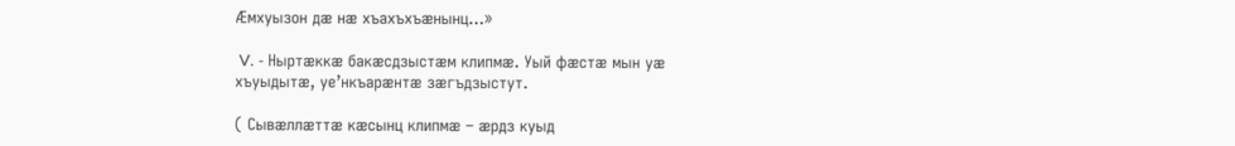Æмхуызон дæ нæ хъахъхъæнынц…»

 V. - Ныртæккæ бакæсдзыстæм клипмæ. Уый фæстæ мын уæ хъуыдытæ, уе’нкъарæнтæ зæгъдзыстут.

( Сывæллæттæ кæсынц клипмæ – æрдз куыд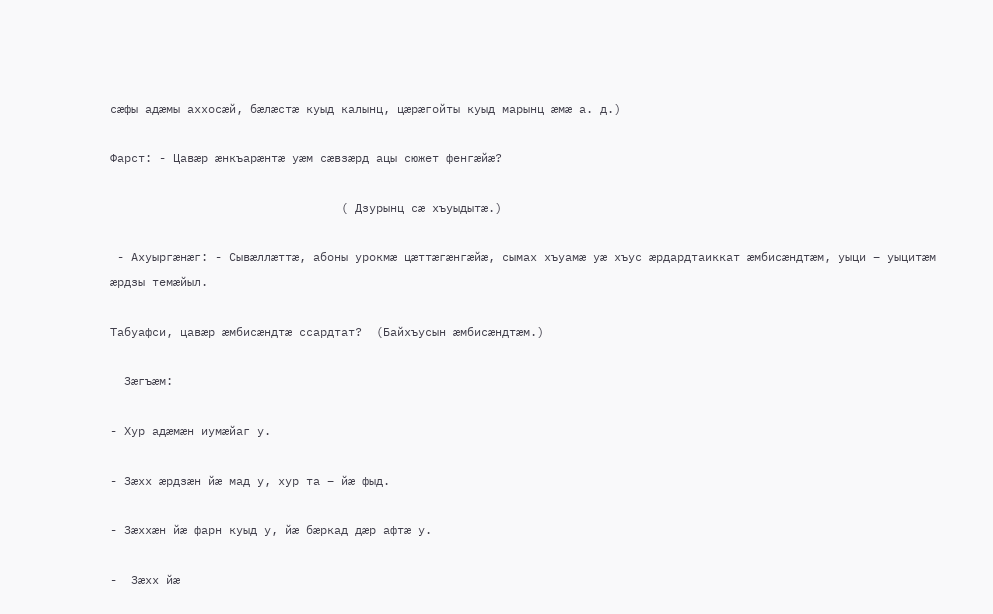сæфы адæмы аххосæй, бæлæстæ куыд калынц, цæрæгойты куыд марынц æмæ а. д.)

Фарст: - Цавæр æнкъарæнтæ уæм сæвзæрд ацы сюжет фенгæйæ?

                                 ( Дзурынц сæ хъуыдытæ.)

 - Ахуыргæнæг: - Сывæллæттæ, абоны урокмæ цæттæгæнгæйæ, сымах хъуамæ уæ хъус æрдардтаиккат æмбисæндтæм, уыци – уыцитæм æрдзы темæйыл.

Табуафси, цавæр æмбисæндтæ ссардтат?  (Байхъусын æмбисæндтæм.)

  Зæгъæм:

- Хур адæмæн иумæйаг у.

- Зæхх æрдзæн йæ мад у, хур та – йæ фыд.

- Зæххæн йæ фарн куыд у, йæ бæркад дæр афтæ у.

-  Зæхх йæ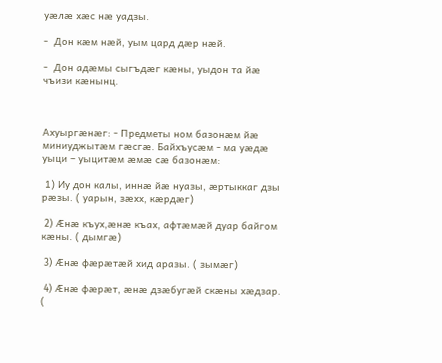уæлæ хæс нæ уадзы.

-  Дон кæм нæй, уым цард дæр нæй.

-  Дон адæмы сыгъдæг кæны, уыдон та йæ чъизи кæнынц.



Ахуыргæнæг: - Предметы ном базонæм йæ миниуджытæм гæсгæ. Байхъусæм - ма уæдæ уыци – уыцитæм æмæ сæ базонæм:

 1) Иу дон калы, иннæ йæ нуазы, æртыккаг дзы рæзы. ( уарын, зæхх, кæрдæг)

 2) Æнæ къух,æнæ къах, афтæмæй дуар байгом кæны. ( дымгæ)

 3) Æнæ фæрæтæй хид аразы. ( зымæг)

 4) Æнæ фæрæт, æнæ дзæбугæй скæны хæдзар.  (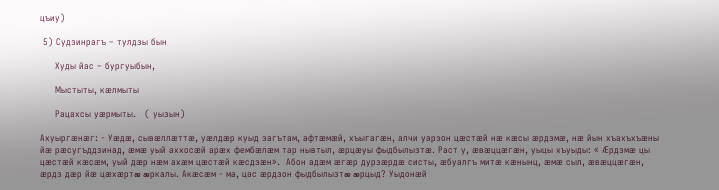цъиу)

 5) Судзинрагъ – тулдзы бын

     Худы йас – бургуыбын,

     Мыстыты, кæлмыты

     Рацахсы уæрмыты.   ( уызын)

Ахуыргæнæг: - Уæдæ, сывæллæттæ, уæлдæр куыд загътам, афтæмæй, хъыгагæн, алчи уарзон цæстæй нæ кæсы æрдзмæ, нæ йын хъахъхъæны йæ рæсугъддзинад, æмæ уый аххосæй арæх фембæлæм тар нывтыл, æрцæуы фыдбылызтæ. Раст у, æвæццæгæн, уыцы хъуыды: « Æрдзмæ цы цæстæй кæсæм, уый дæр нæм ахæм цæстæй кæсдзæн».  Абон адæм æгæр дурзæрдæ систы, æбуалгъ митæ кæнынц, æмæ сыл, æвæццæгæн, æрдз дæр йæ цæхæртæ æркалы. Акæсæм - ма, цас æрдзон фыдбылызтæ æрцыд? Уыдонæй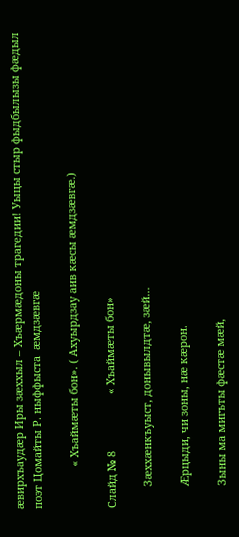æвирхъаудæр Иры зæххыл – Хъæрмæдоны трагедии! Уыцы стыр фыдбылызы фæдыл поэт Цомайты Р. ныффыста  æмдзæвгæ

              « Хъаймæты бон». ( Ахуырдзау аив кæсы æмдзæвгæ.)

Слайд № 8                   « Хъаймæты бон»

       Зæххæнкъуыст, донывылдтæ, зæй…

       Æрцыди, чи зоны, нæ кæрон.

       Зыны ма мигъты фæстæ мæй,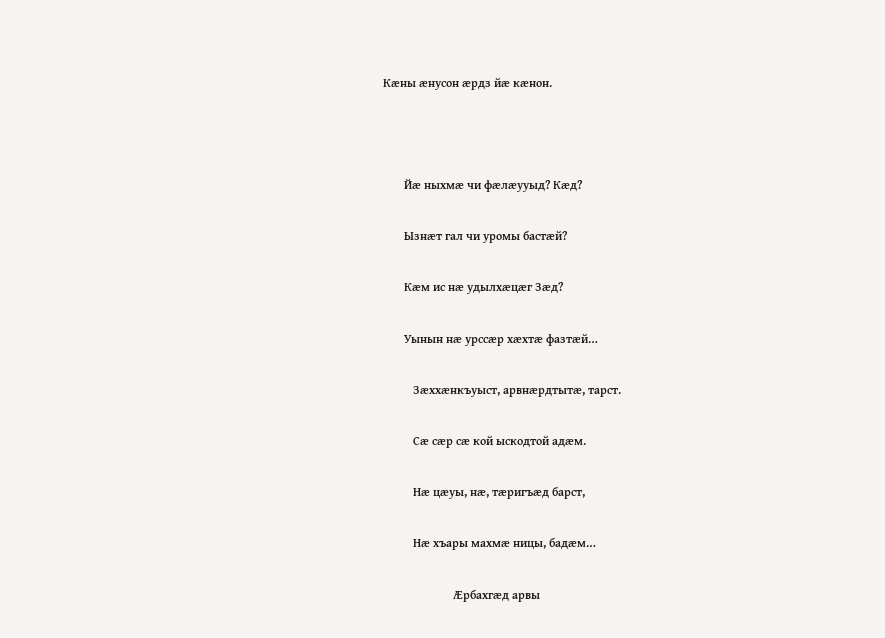Кæны æнусон æрдз йæ кæнон.



       Йæ ныхмæ чи фæлæууыд? Кæд?

       Ызнæт гал чи уромы бастæй?

       Кæм ис нæ удылхæцæг Зæд?

       Уынын нæ урссæр хæхтæ фазтæй…

          Зæххæнкъуыст, арвнæрдтытæ, тарст.

          Сæ сæр сæ кой ыскодтой адæм.

          Нæ цæуы, нæ, тæригъæд барст,

          Нæ хъары махмæ ницы, бадæм…

          Æрбахгæд арвы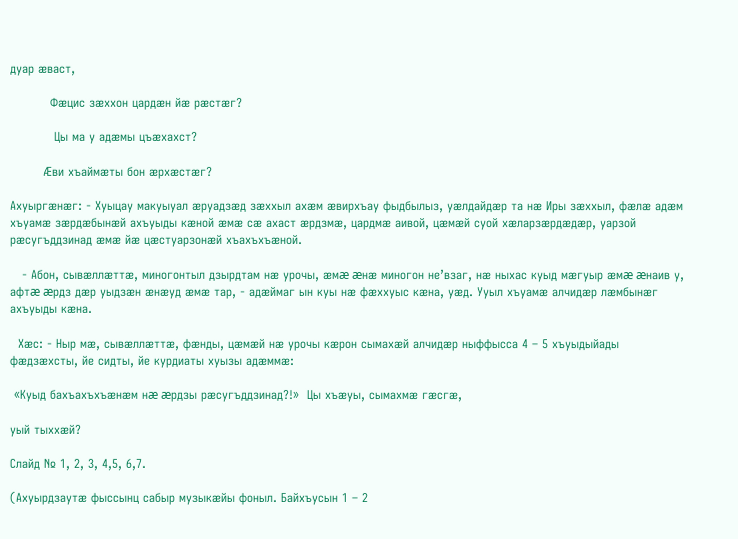дуар æваст,

          Фæцис зæххон цардæн йæ рæстæг?

           Цы ма у адæмы цъæхахст?

           Æви хъаймæты бон æрхæстæг?

Ахуыргæнæг: - Хуыцау макуыуал æруадзæд зæххыл ахæм æвирхъау фыдбылыз, уæлдайдæр та нæ Иры зæххыл, фæлæ адæм хъуамæ зæрдæбынæй ахъуыды кæной æмæ сæ ахаст æрдзмæ, цардмæ аивой, цæмæй суой хæларзæрдæдæр, уарзой рæсугъддзинад æмæ йæ цæстуарзонæй хъахъхъæной.

   - Абон, сывæллæттæ, миногонтыл дзырдтам нæ урочы, æмæ æнæ миногон не’взаг, нæ ныхас куыд мæгуыр æмæ æнаив у, афтæ æрдз дæр уыдзæн æнæуд æмæ тар, - адæймаг ын куы нæ фæххуыс кæна, уæд. Ууыл хъуамæ алчидæр лæмбынæг ахъуыды кæна.

  Хæс: - Ныр мæ, сывæллæттæ, фæнды, цæмæй нæ урочы кæрон сымахæй алчидæр ныффысса 4 – 5 хъуыдыйады фæдзæхсты, йе сидты, йе курдиаты хуызы адæммæ:

 «Куыд бахъахъхъæнæм нæ æрдзы рæсугъддзинад?!»  Цы хъæуы, сымахмæ гæсгæ,

уый тыххæй?

Слайд № 1, 2, 3, 4,5, 6,7.

(Ахуырдзаутæ фыссынц сабыр музыкæйы фоныл. Байхъусын 1 – 2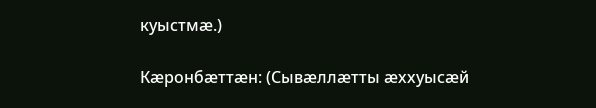куыстмæ.)

Кæронбæттæн: (Сывæллæтты æххуысæй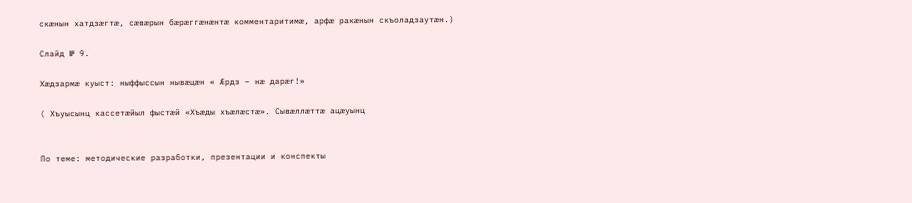скæнын хатдзæгтæ, сæвæрын бæрæггæнæнтæ комментаритимæ, арфæ ракæнын скъоладзаутæн.)

Слайд № 9.

Хæдзармæ куыст: ныффыссын нывæцæн « Æрдз – нæ дарæг!»

( Хъуысынц кассетæйыл фыстæй «Хъæды хъæлæстæ». Сывæллæттæ ацæуынц


По теме: методические разработки, презентации и конспекты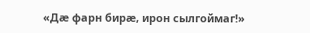«Дæ фарн бирæ, ирон сылгоймаг!»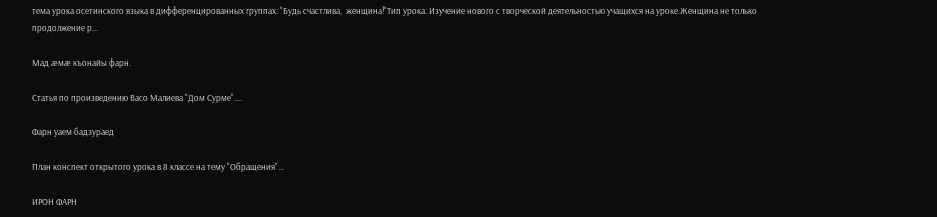тема урока осетинского языка в дифференцированных группах: "Будь счастлива,  женщина!"Тип урока: Изучение нового с творческой деятельностью учащихся на уроке.Женщина не только продолжение р...

Мад æмæ къонайы фарн.

Статья по произведению Васо Малиева "Дом Сурме"....

Фарн уаем бадзураед

План конспект открытого урока в 8 классе на тему "Обращения"...

ИРОН ФАРН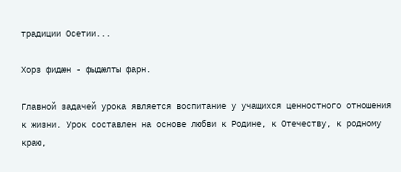традиции Осетии...

Хорз фидæн - фыдæлты фарн.

Главной задачей урока является воспитание у учащихся ценностного отношения к жизни. Урок составлен на основе любви к Родине, к Отечеству, к родному краю,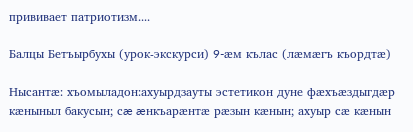прививает патриотизм....

Балцы Бетъырбухы (урок-экскурси) 9-æм кълас (лæмæгъ къордтæ)

Нысантæ: хъомыладон:ахуырдзауты эстетикон дуне фæхъæздыгдæр кæныныл бакусын; сæ æнкъарæнтæ рæзын кæнын; ахуыр сæ кæнын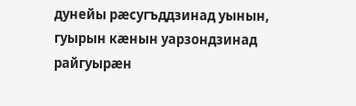дунейы рæсугъддзинад уынын, гуырын кæнын уарзондзинад райгуырæн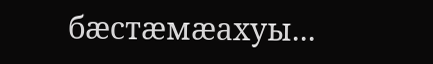бæстæмæахуы...